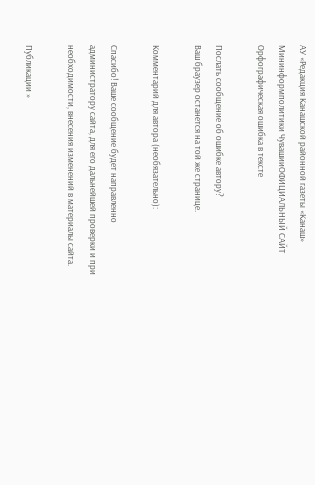АУ «Редакция Канашской районной газеты «Канаш» Мининформполитики ЧувашииОФИЦИАЛЬНЫЙ САЙТ
Орфографическая ошибка в тексте

Послать сообщение об ошибке автору?
Ваш браузер останется на той же странице.

Комментарий для автора (необязательно):

Спасибо! Ваше сообщение будет направленно администратору сайта, для его дальнейшей проверки и при необходимости, внесения изменений в материалы сайта.

Публикации »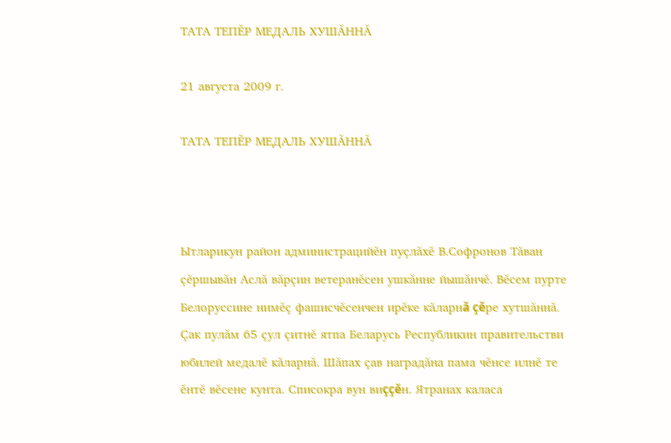ТАТА ТЕПĔР МЕДАЛЬ ХУШĂННĂ

21 августа 2009 г.

ТАТА ТЕПĔР МЕДАЛЬ ХУШĂННĂ



Ытларикун район администрацийĕн пуçлăхĕ В.Софронов Тăван çĕршывăн Аслă вăрçин ветеранĕсен ушкăнне йышăнчĕ. Вĕсем пурте Белоруссине нимĕç фашисчĕсенчен ирĕке кăларнă çĕре хутшăннă. Çак пулăм 65 çул çитнĕ ятпа Беларусь Республикин правительстви юбилей медалĕ кăларнă. Шăпах çав наградăна пама чĕнсе илнĕ те ĕнтĕ вĕсене кунта. Списокра вун виççĕн. Ятранах каласа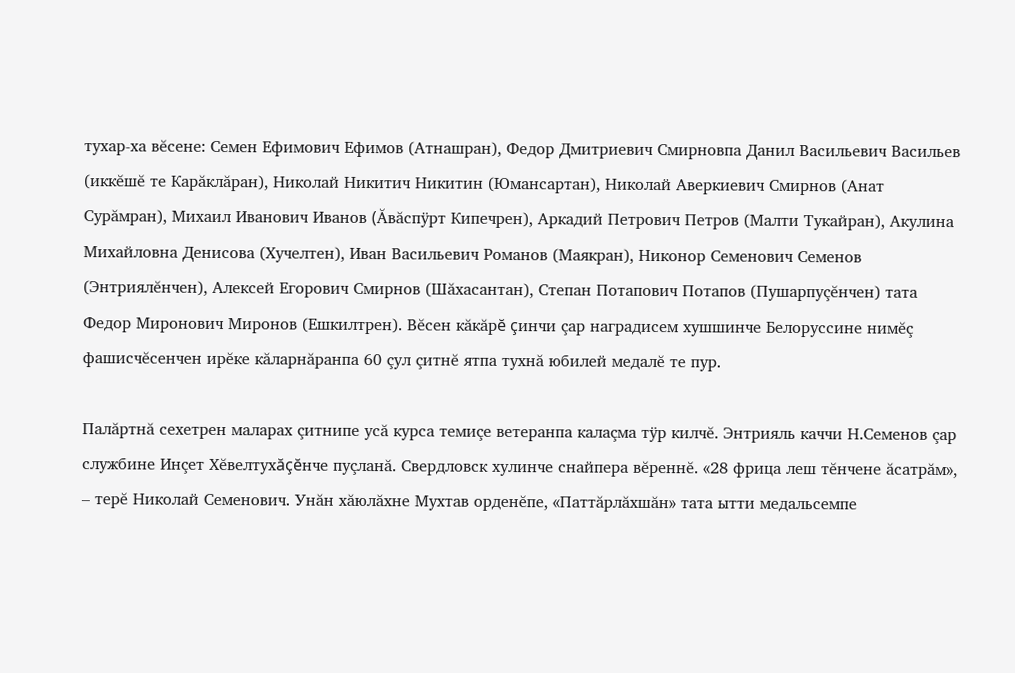тухар-ха вĕсене: Семен Ефимович Ефимов (Атнашран), Федор Дмитриевич Смирновпа Данил Васильевич Васильев (иккĕшĕ те Карăклăран), Николай Никитич Никитин (Юмансартан), Николай Аверкиевич Смирнов (Анат Сурăмран), Михаил Иванович Иванов (Ăвăспÿрт Кипечрен), Аркадий Петрович Петров (Малти Тукайран), Акулина Михайловна Денисова (Хучелтен), Иван Васильевич Романов (Маякран), Никонор Семенович Семенов (Энтриялĕнчен), Алексей Егорович Смирнов (Шăхасантан), Степан Потапович Потапов (Пушарпуçĕнчен) тата Федор Миронович Миронов (Ешкилтрен). Вĕсен кăкăрĕ çинчи çар наградисем хушшинче Белоруссине нимĕç фашисчĕсенчен ирĕке кăларнăранпа 60 çул çитнĕ ятпа тухнă юбилей медалĕ те пур.

Палăртнă сехетрен маларах çитнипе усă курса темиçе ветеранпа калаçма тÿр килчĕ. Энтрияль каччи Н.Семенов çар службине Инçет Хĕвелтухăçĕнче пуçланă. Свердловск хулинче снайпера вĕреннĕ. «28 фрица леш тĕнчене ăсатрăм», – терĕ Николай Семенович. Унăн хăюлăхне Мухтав орденĕпе, «Паттăрлăхшăн» тата ытти медальсемпе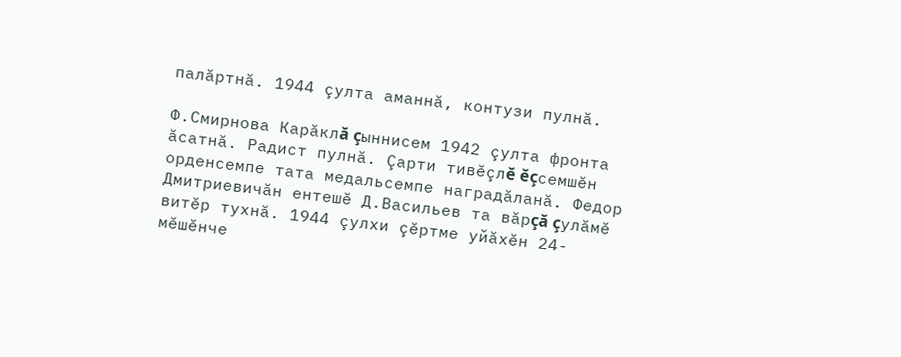палăртнă. 1944 çулта аманнă, контузи пулнă.

Ф.Смирнова Карăклă çыннисем 1942 çулта фронта ăсатнă. Радист пулнă. Çарти тивĕçлĕ ĕçсемшĕн орденсемпе тата медальсемпе наградăланă. Федор Дмитриевичăн ентешĕ Д.Васильев та вăрçă çулăмĕ витĕр тухнă. 1944 çулхи çĕртме уйăхĕн 24-мĕшĕнче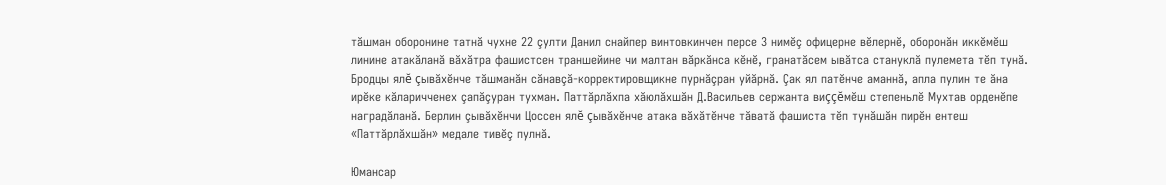тăшман оборонине татнă чухне 22 çулти Данил снайпер винтовкинчен персе 3 нимĕç офицерне вĕлернĕ, оборонăн иккĕмĕш линине атакăланă вăхăтра фашистсен траншейине чи малтан вăркăнса кĕнĕ, гранатăсем ывăтса стануклă пулемета тĕп тунă. Бродцы ялĕ çывăхĕнче тăшманăн сăнавçă-корректировщикне пурнăçран уйăрнă. Çак ял патĕнче аманнă, апла пулин те ăна ирĕке кăларичченех çапăçуран тухман. Паттăрлăхпа хăюлăхшăн Д.Васильев сержанта виççĕмĕш степеньлĕ Мухтав орденĕпе наградăланă. Берлин çывăхĕнчи Цоссен ялĕ çывăхĕнче атака вăхăтĕнче тăватă фашиста тĕп тунăшăн пирĕн ентеш «Паттăрлăхшăн» медале тивĕç пулнă.

Юмансар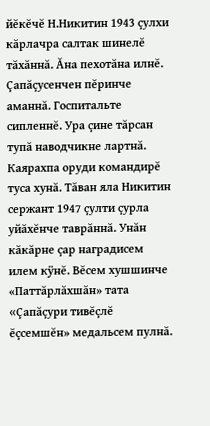йĕкĕчĕ Н.Никитин 1943 çулхи кăрлачра салтак шинелĕ тăхăннă. Ăна пехотăна илнĕ. Çапăçусенчен пĕринче аманнă. Госпитальте сипленнĕ. Ура çине тăрсан тупă наводчикне лартнă. Каярахпа оруди командирĕ туса хунă. Тăван яла Никитин сержант 1947 çулти çурла уйăхĕнче таврăннă. Унăн кăкăрне çар наградисем илем кÿнĕ. Вĕсем хушшинче «Паттăрлăхшăн» тата «Çапăçури тивĕçлĕ ĕçсемшĕн» медальсем пулнă.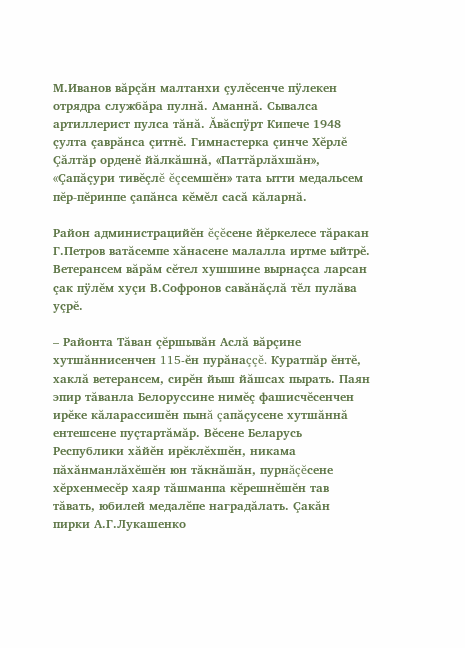М.Иванов вăрçăн малтанхи çулĕсенче пÿлекен отрядра службăра пулнă. Аманнă. Сывалса артиллерист пулса тăнă. Ăвăспÿрт Кипече 1948 çулта çаврăнса çитнĕ. Гимнастерка çинче Хĕрлĕ Çăлтăр орденĕ йăлкăшнă, «Паттăрлăхшăн», «Çапăçури тивĕçлĕ ĕçсемшĕн» тата ытти медальсем пĕр-пĕринпе çапăнса кĕмĕл сасă кăларнă.

Район администрацийĕн ĕçĕсене йĕркелесе тăракан Г.Петров ватăсемпе хăнасене малалла иртме ыйтрĕ. Ветерансем вăрăм сĕтел хушшине вырнаçса ларсан çак пÿлĕм хуçи В.Софронов савăнăçлă тĕл пулăва уçрĕ.

– Районта Тăван çĕршывăн Аслă вăрçине хутшăннисенчен 115-ĕн пурăнаççĕ. Куратпăр ĕнтĕ, хаклă ветерансем, сирĕн йыш йăшсах пырать. Паян эпир тăванла Белоруссине нимĕç фашисчĕсенчен ирĕке кăларассишĕн пынă çапăçусене хутшăннă ентешсене пуçтартăмăр. Вĕсене Беларусь Республики хăйĕн ирĕклĕхшĕн, никама пăхăнманлăхĕшĕн юн тăкнăшăн, пурнăçĕсене хĕрхенмесĕр хаяр тăшманпа кĕрешнĕшĕн тав тăвать, юбилей медалĕпе наградăлать. Çакăн пирки А.Г.Лукашенко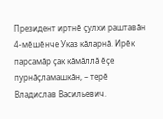Президент иртнĕ çулхи раштавăн 4-мĕшĕнче Указ кăларнă. Ирĕк парсамăр çак кăмăллă ĕçе пурнăçламашкăн, – терĕ Владислав Васильевич.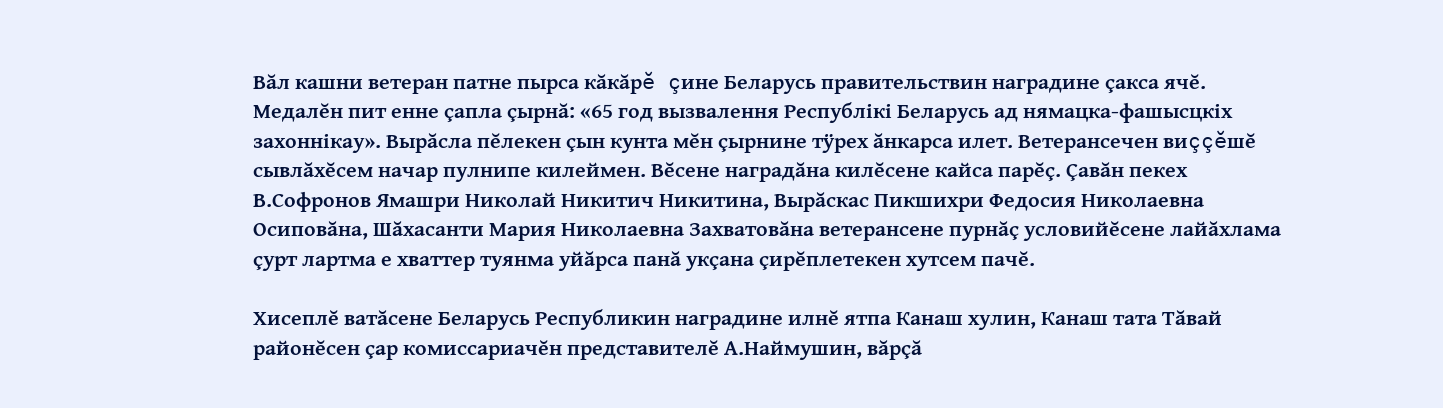Вăл кашни ветеран патне пырса кăкăрĕ çине Беларусь правительствин наградине çакса ячĕ. Медалĕн пит енне çапла çырнă: «65 год вызвалення Республiкi Беларусь ад нямацка-фашысцкiх захоннiкау». Вырăсла пĕлекен çын кунта мĕн çырнине тÿрех ăнкарса илет. Ветерансечен виççĕшĕ сывлăхĕсем начар пулнипе килеймен. Вĕсене наградăна килĕсене кайса парĕç. Çавăн пекех В.Софронов Ямашри Николай Никитич Никитина, Вырăскас Пикшихри Федосия Николаевна Осиповăна, Шăхасанти Мария Николаевна Захватовăна ветерансене пурнăç условийĕсене лайăхлама çурт лартма е хваттер туянма уйăрса панă укçана çирĕплетекен хутсем пачĕ.

Хисеплĕ ватăсене Беларусь Республикин наградине илнĕ ятпа Канаш хулин, Канаш тата Тăвай районĕсен çар комиссариачĕн представителĕ А.Наймушин, вăрçă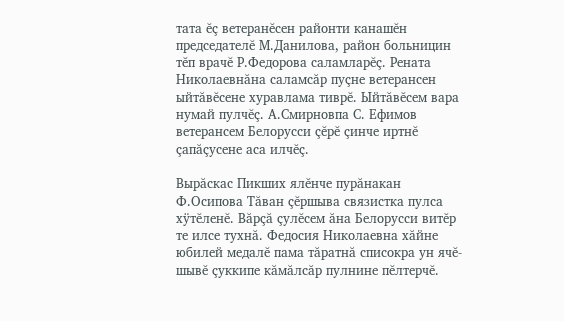тата ĕç ветеранĕсен районти канашĕн председателĕ М.Данилова, район больницин тĕп врачĕ Р.Федорова саламларĕç. Рената Николаевнăна саламсăр пуçне ветерансен ыйтăвĕсене хуравлама тиврĕ. Ыйтăвĕсем вара нумай пулчĕç. А.Смирновпа С. Ефимов ветерансем Белорусси çĕрĕ çинче иртнĕ çапăçусене аса илчĕç.

Вырăскас Пикших ялĕнче пурăнакан Ф.Осипова Тăван çĕршыва связистка пулса хÿтĕленĕ. Вăрçă çулĕсем ăна Белорусси витĕр те илсе тухнă. Федосия Николаевна хăйне юбилей медалĕ пама тăратнă списокра ун ячĕ-шывĕ çуккипе кăмăлсăр пулнине пĕлтерчĕ.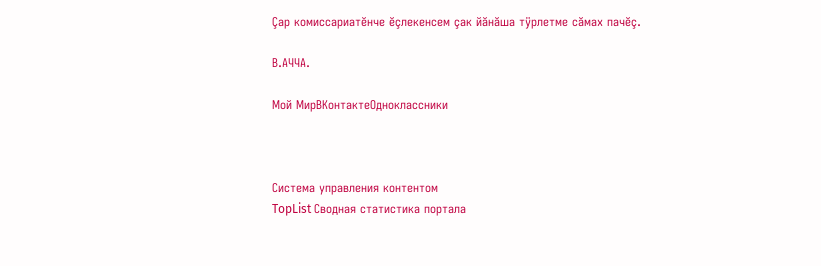Çар комиссариатĕнче ĕçлекенсем çак йăнăша тÿрлетме сăмах пачĕç.

В.АЧЧА.

Мой МирВКонтактеОдноклассники



Система управления контентом
TopList Сводная статистика портала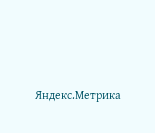Яндекс.Метрика